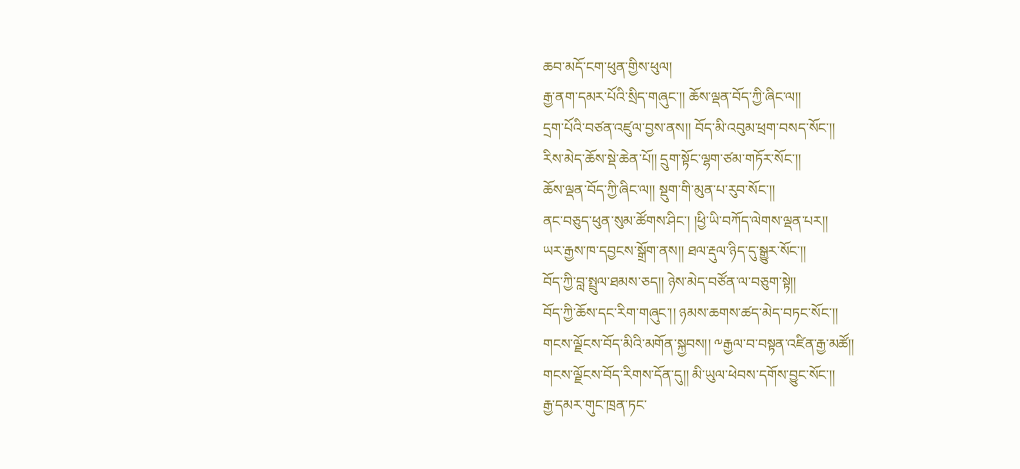ཆབ་མདོ་ངག་ཕུན་གྱིས་ཕུལ།
རྒྱ་ནག་དམར་པོའི་སྲིད་གཞུང་།། ཆོས་ལྡན་བོད་ཀྱི་ཞིང་ལ།།
དྲག་པོའི་བཙན་འཛུལ་བྱས་ནས།། བོད་མི་འབུམ་ཕྲག་བསད་སོང་།།
རིས་མེད་ཆོས་སྡེ་ཆེན་པོ།། དྲུག་སྟོང་ལྷག་ཙམ་གཏོར་སོང་།།
ཆོས་ལྡན་བོད་ཀྱི་ཞིང་ལ།། སྡུག་གི་མུན་པ་རུབ་སོང་།།
ནང་བཅུད་ཕུན་སུམ་ཚོགས་ཤིང་། །ཕྱི་ཡི་བཀོད་ལེགས་ལྡན་པར།།
ཡར་རྒྱས་ཁ་དབྱངས་སྒྲོག་ནས།། ཐལ་རྡུལ་ཉིད་དུ་སྒྱུར་སོང་།།
བོད་ཀྱི་བླ་སྤྲུལ་ཐམས་ཅད།། ཉེས་མེད་བཙོན་ལ་བཅུག་སྟེ།།
བོད་ཀྱི་ཆོས་དང་རིག་གཞུང་།། ཉམས་ཆགས་ཚད་མེད་བཏང་སོང་།།
གངས་ལྗོངས་བོད་མིའི་མགོན་སྐྱབས།། ༸རྒྱལ་བ་བསྟན་འཛིན་རྒྱ་མཚོ།།
གངས་ལྗོངས་བོད་རིགས་དོན་དུ།། མི་ཡུལ་ཕེབས་དགོས་བྱུང་སོང་།།
རྒྱ་དམར་གུང་ཁྲན་ཏང་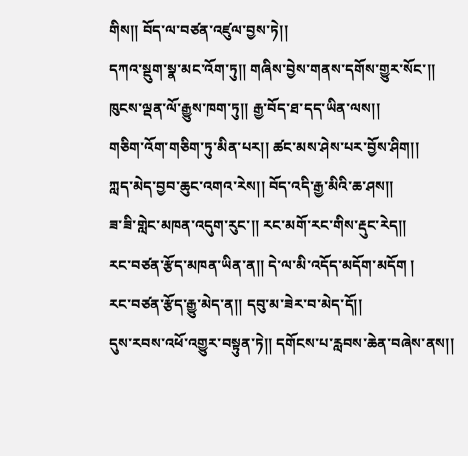གིས།། བོད་ལ་བཙན་འཛུལ་བྱས་ཏེ།།
དཀའ་སྡུག་སྣ་མང་འོག་ཏུ།། གཞིས་བྱེས་གནས་དགོས་གྱུར་སོང་།།
ཁུངས་ལྡན་ལོ་རྒྱུས་ཁག་ཏུ།། རྒྱ་བོད་ཐ་དད་ཡིན་ལས།།
གཅིག་འོག་གཅིག་ཏུ་མིན་པར།། ཚང་མས་ཤེས་པར་བྱོས་ཤིག།།
ཀླད་མེད་བྱབ་ཆུང་འགའ་རེས།། བོད་འདི་རྒྱ་མིའི་ཆ་ཤས།།
ཟ་ཟི་གླེང་མཁན་འདུག་རུང་།། རང་མགོ་རང་གིས་རྡུང་རེད།།
རང་བཙན་རྩོད་མཁན་ཡིན་ན།། དེ་ལ་མི་འདོད་མདོག་མདོག །
རང་བཙན་རྩོད་རྒྱུ་མེད་ན།། དབུ་མ་ཟེར་བ་མེད་དོ།།
དུས་རབས་འཕོ་འགྱུར་བསྟུན་ཏེ།། དགོངས་པ་རླབས་ཆེན་བཞེས་ནས།།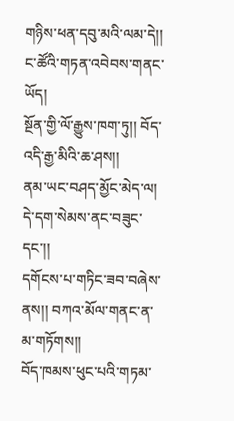གཉིས་ཕན་དབུ་མའི་ལམ་དེ།། ང་ཚོའི་གཏན་འབེབས་གནང་ཡོད།
སྔོན་གྱི་ལོ་རྒྱུས་ཁག་ཏུ།། བོད་འདི་རྒྱ་མིའི་ཆ་ཤས།།
ནམ་ཡང་བཤད་མྱོང་མེད་ལ། དེ་དག་སེམས་ནང་བཟུང་དང་།།
དགོངས་པ་གཏིང་ཟབ་བཞེས་ནས།། བཀའ་མོལ་གནང་ན་མ་གཏོགས།།
བོད་ཁམས་ཕུང་པའི་གཏམ་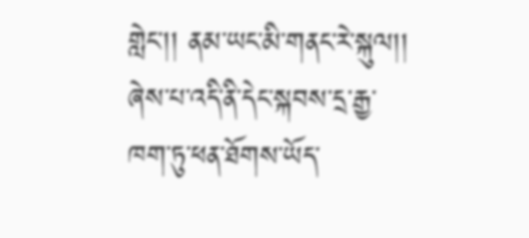གླེང་།། ནམ་ཡང་མི་གནང་རེ་སྐུལ།།
ཞེས་པ་འདི་ནི་དེང་སྐབས་དྲ་རྒྱ་ཁག་ཏུ་ཕན་ཐོགས་ཡོད་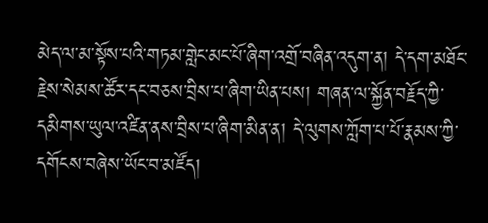མེད་ལ་མ་སྟོས་པའི་གཏམ་གླེང་མང་པོ་ཞིག་འགྲོ་བཞིན་འདུག་ན། དེ་དག་མཐོང་རྗེས་སེམས་ཚོར་དང་བཅས་བྲིས་པ་ཞིག་ཡིན་པས། གཞན་ལ་སྐྱོན་བརྗོད་ཀྱི་དམིགས་ཡུལ་འཛིན་ནས་བྲིས་པ་ཞིག་མིན་ན། དེ་ལུགས་ཀློག་པ་པོ་རྣམས་ཀྱི་དགོངས་བཞེས་ཡོང་བ་མཛོད།